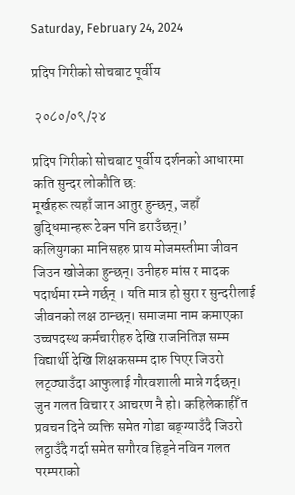Saturday, February 24, 2024

प्रदिप गिरीको सोचबाट पूर्वीय

 २०८०/०९/२४

प्रदिप गिरीको सोचबाट पूर्वीय दर्शनको आधारमा
कति सुन्दर लोकौति छ:
मूर्खहरू त्यहाँ जान आतुर हुन्छन्, जहाँ बुद्धिमान्हरू टेक्न पनि डराउँछन्।’
कलियुगका मानिसहरु प्राय मोजमस्तीमा जीवन जिउन खोजेका हुन्छन्। उनीहरु मांस र मादक पदार्थमा रम्ने गर्छन् । यति मात्र हो सुरा र सुन्दरीलाई जीवनको लक्ष ठान्छन्। समाजमा नाम कमाएका उच्चपदस्थ कर्मचारीहरु देखि राजनितिज्ञ सम्म विद्यार्थी देखि शिक्षकसम्म दारु पिएर जिउरो लट्ठ्याउँदा आफुलाई गौरवशाली मान्ने गर्दछन्। जुन गलत विचार र आचरण नै हो। कहिलेकाहीँ त प्रवचन दिने व्यक्ति समेत गोडा बङ्ग्याउँदै जिउरो
लट्ठाउँदै गर्दा समेत सगौरव हिड्ने नविन गलत परम्पराको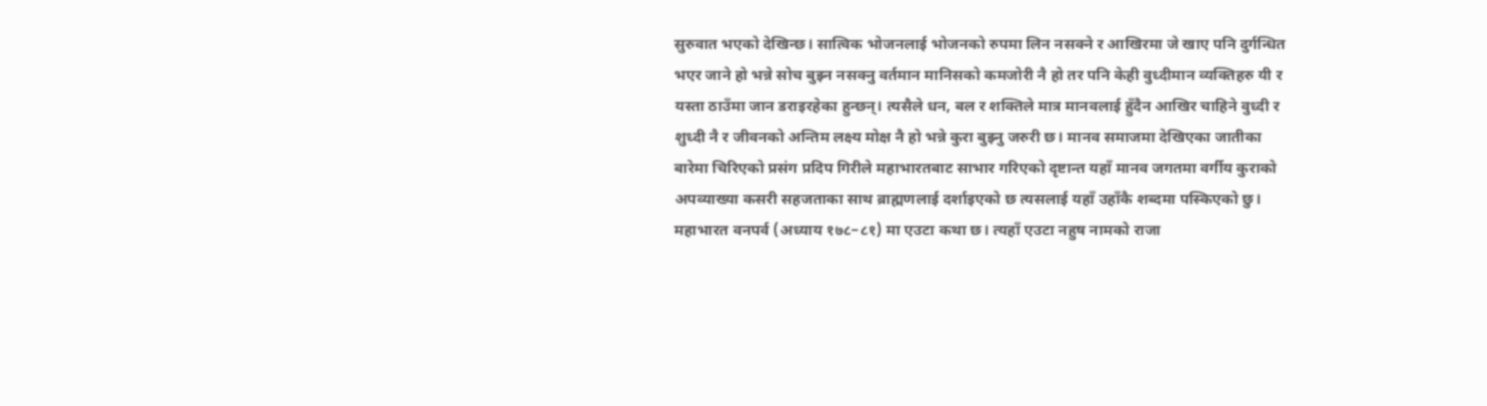सुरुवात भएको देखिन्छ। सात्विक भोजनलाई भोजनको रुपमा लिन नसक्ने र आखिरमा जे खाए पनि दुर्गन्धित भएर जाने हो भन्ने सोच बुझ्न नसक्नु वर्तमान मानिसको कमजोरी नै हो तर पनि केही वुध्दीमान व्यक्तिहरु यी र यस्ता ठाउँमा जान डराइरहेका हुन्छन्। त्यसैले धन, बल र शक्तिले मात्र मानवलाई हुँदैन आखिर चाहिने वुध्दी र शुध्दी नै र जीवनको अन्तिम लक्ष्य मोक्ष नै हो भन्ने कुरा बुझ्नु जरुरी छ। मानव समाजमा देखिएका जातीका बारेमा चिरिएको प्रसंग प्रदिप गिरीले महाभारतबाट साभार गरिएको दृष्टान्त यहाँ मानव जगतमा वर्गीय कुराको अपव्याख्या कसरी सहजताका साथ ब्राह्मणलाई दर्शाइएको छ त्यसलाई यहाँ उहाँकै शब्दमा पस्किएको छु।
महाभारत वनपर्व (अध्याय १७८–८१) मा एउटा कथा छ। त्यहाँ एउटा नहुष नामको राजा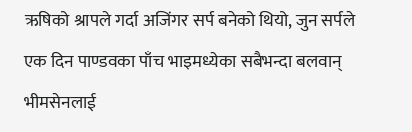ऋषिको श्रापले गर्दा अजिंगर सर्प बनेको थियो, जुन सर्पले एक दिन पाण्डवका पाँच भाइमध्येका सबैभन्दा बलवान् भीमसेनलाई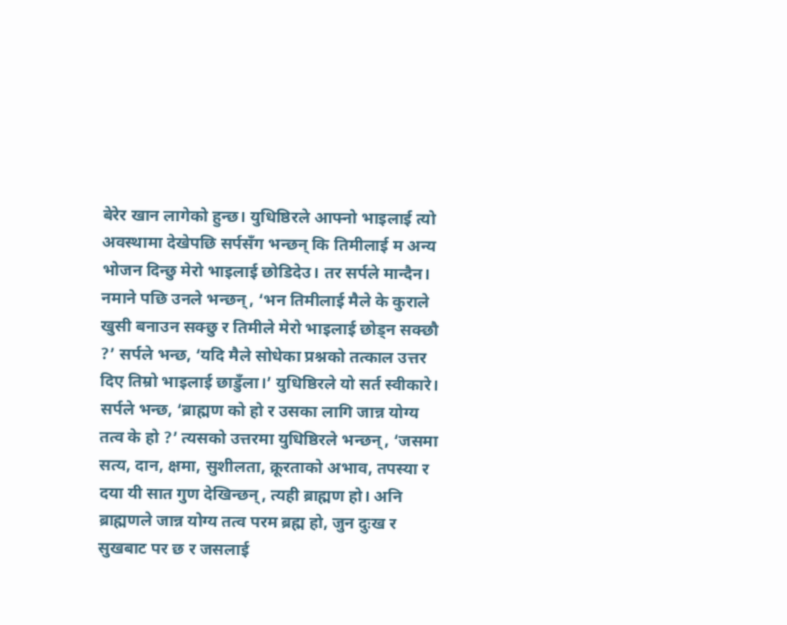बेरेर खान लागेको हुन्छ। युधिष्ठिरले आफ्नो भाइलाई त्यो अवस्थामा देखेपछि सर्पसँग भन्छन् कि तिमीलाई म अन्य भोजन दिन्छु मेरो भाइलाई छोडिदेउ। तर सर्पले मान्दैन। नमाने पछि उनले भन्छन्, ‘भन तिमीलाई मैले के कुराले खुसी बनाउन सक्छु र तिमीले मेरो भाइलाई छोड्न सक्छौ ?’ सर्पले भन्छ, ‘यदि मैले सोधेका प्रश्नको तत्काल उत्तर दिए तिम्रो भाइलाई छाडुँला।’ युधिष्ठिरले यो सर्त स्वीकारे।
सर्पले भन्छ, ‘ब्राह्मण को हो र उसका लागि जान्न योग्य तत्व के हो ?’ त्यसको उत्तरमा युधिष्ठिरले भन्छन्, ‘जसमा सत्य, दान, क्षमा, सुशीलता, क्रूरताको अभाव, तपस्या र दया यी सात गुण देखिन्छन्, त्यही ब्राह्मण हो। अनि ब्राह्मणले जान्न योग्य तत्व परम ब्रह्म हो, जुन दुःख र सुखबाट पर छ र जसलाई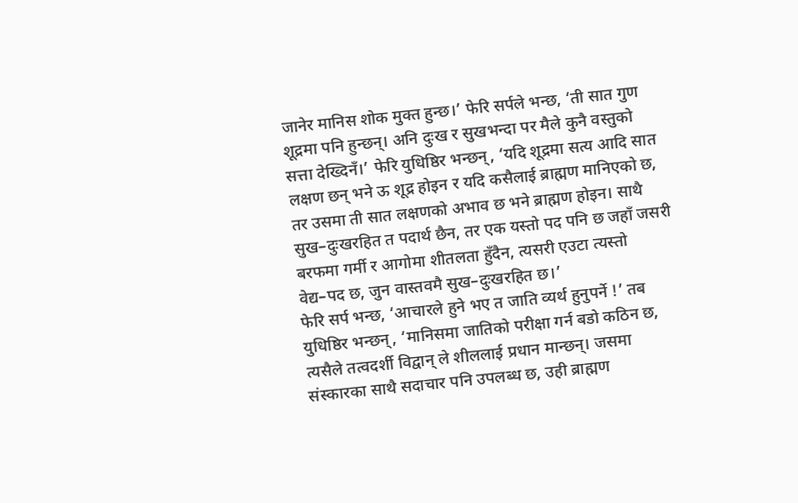जानेर मानिस शोक मुक्त हुन्छ।’ फेरि सर्पले भन्छ, ‘ती सात गुण शूद्रमा पनि हुन्छन्। अनि दुःख र सुखभन्दा पर मैले कुनै वस्तुको सत्ता देख्दिनँ।’ फेरि युधिष्ठिर भन्छन्, ‘यदि शूद्रमा सत्य आदि सात लक्षण छन् भने ऊ शूद्र होइन र यदि कसैलाई ब्राह्मण मानिएको छ, तर उसमा ती सात लक्षणको अभाव छ भने ब्राह्मण होइन। साथै सुख–दुःखरहित त पदार्थ छैन, तर एक यस्तो पद पनि छ जहाँ जसरी बरफमा गर्मी र आगोमा शीतलता हुँदैन, त्यसरी एउटा त्यस्तो वेद्य–पद छ, जुन वास्तवमै सुख–दुःखरहित छ।’
फेरि सर्प भन्छ, ‘आचारले हुने भए त जाति व्यर्थ हुनुपर्ने !’ तब युधिष्ठिर भन्छन्, ‘मानिसमा जातिको परीक्षा गर्न बडो कठिन छ, त्यसैले तत्वदर्शी विद्वान् ले शीललाई प्रधान मान्छन्। जसमा संस्कारका साथै सदाचार पनि उपलब्ध छ, उही ब्राह्मण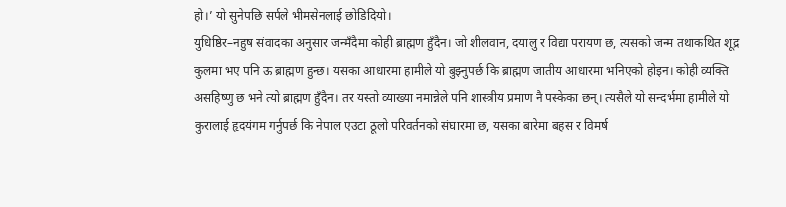हो।’ यो सुनेपछि सर्पले भीमसेनलाई छोडिदियो।
युधिष्ठिर–नहुष संवादका अनुसार जन्मँदैमा कोही ब्राह्मण हुँदैन। जो शीलवान, दयालु र विद्या परायण छ, त्यसको जन्म तथाकथित शूद्र कुलमा भए पनि ऊ ब्राह्मण हुन्छ। यसका आधारमा हामीले यो बुझ्नुपर्छ कि ब्राह्मण जातीय आधारमा भनिएको होइन। कोही व्यक्ति असहिष्णु छ भने त्यो ब्राह्मण हुँदैन। तर यस्तो व्याख्या नमान्नेले पनि शास्त्रीय प्रमाण नै पस्केका छन्। त्यसैले यो सन्दर्भमा हामीले यो कुरालाई हृदयंगम गर्नुपर्छ कि नेपाल एउटा ठूलो परिवर्तनको संघारमा छ, यसका बारेमा बहस र विमर्ष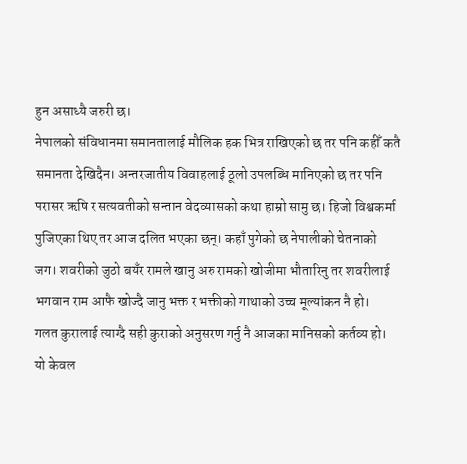हुन असाध्यै जरुरी छ।
नेपालको संविधानमा समानतालाई मौलिक हक भित्र राखिएको छ तर पनि कहीँ कतै समानता देखिदैन। अन्तरजातीय विवाहलाई ठूलो उपलब्धि मानिएको छ तर पनि परासर ऋषि र सत्यवतीको सन्तान वेदव्यासको कथा हाम्रो सामु छ। हिजो विश्वकर्मा पुजिएका थिए तर आज दलित भएका छन्। कहाँ पुगेको छ नेपालीको चेतनाको जग। शवरीको जुठो बयँर रामले खानु अरु रामको खोजीमा भौतारिनु तर शवरीलाई भगवान राम आफै खोज्दै जानु भक्त र भक्तीको गाथाको उच्च मूल्यांकन नै हो।
गलत कुरालाई त्याग्दै सही कुराको अनुसरण गर्नु नै आजका मानिसको कर्तव्य हो। यो केवल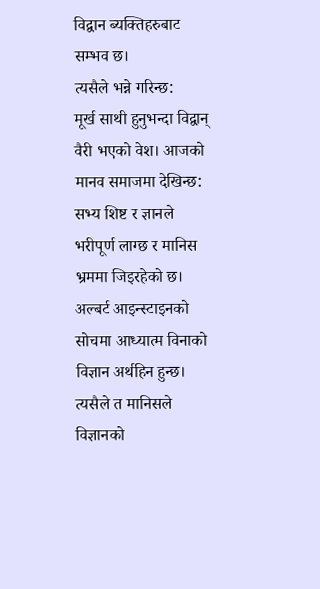विद्वान ब्यक्तिहरुबाट सम्भव छ।
त्यसैले भन्ने गरिन्छ:
मूर्ख साथी हुनुभन्दा विद्वान् वैरी भएको वेश। आजको मानव समाजमा देखिन्छ: सभ्य शिष्ट र ज्ञानले भरीपूर्ण लाग्छ र मानिस भ्रममा जिइरहेको छ। अल्बर्ट आइन्स्टाइनको सोचमा आध्यात्म विनाको विज्ञान अर्थहिन हुन्छ। त्यसैले त मानिसले विज्ञानको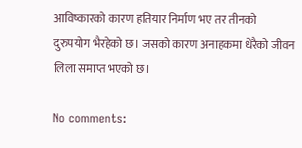आविष्कारको कारण हतियार निर्माण भए तर तीनको दुरुपयोग भैरहेको छ। जसको कारण अनाहकमा धेरैको जीवन लिला समाप्त भएको छ।

No comments: